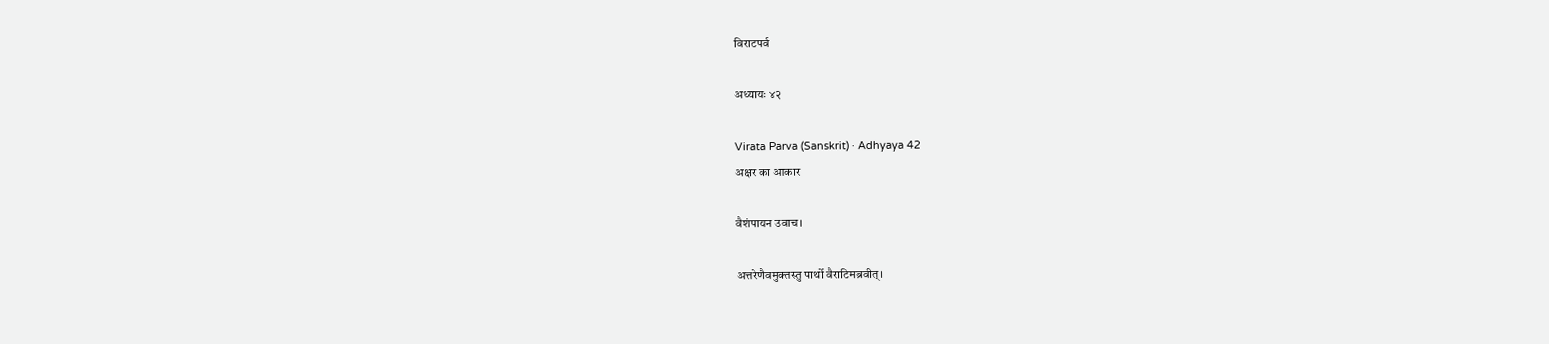विराटपर्व

अध्यायः ४२

Virata Parva (Sanskrit) · Adhyaya 42
अक्षर का आकार

वैशंपायन उवाच।

अत्तरेणैवमुक्तस्तु पार्थो वैराटिमब्रवीत्।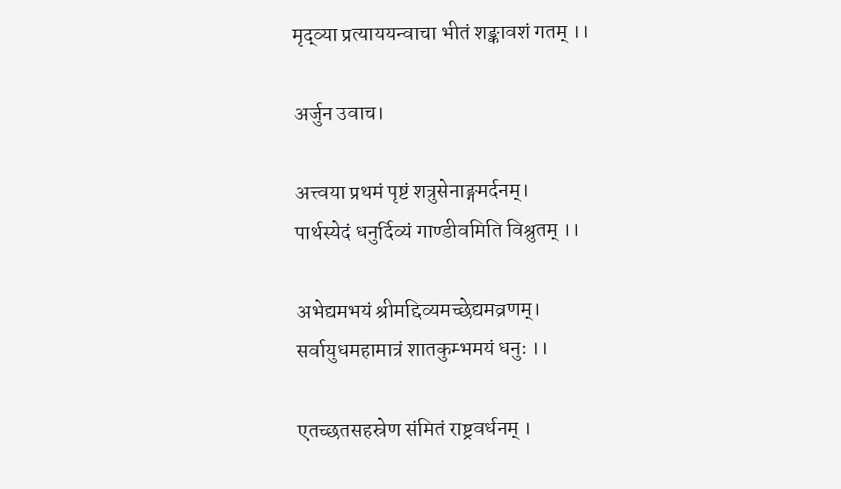मृद्व्या प्रत्याययन्वाचा भीतं शङ्कावशं गतम् ।।

अर्जुन उवाच।

अत्त्वया प्रथमं पृष्टं शत्रुसेनाङ्गमर्दनम्।
पार्थस्येदं धनुर्दिव्यं गाण्डीवमिति विश्रुतम् ।।

अभेद्यमभयं श्रीमद्दिव्यमच्छेद्यमव्रणम्।
सर्वायुधमहामात्रं शातकुम्भमयं धनुः ।।

एतच्छतसहस्रेण संमितं राष्ट्रवर्धनम् ।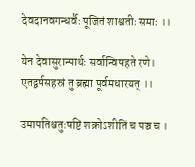देवदानवगन्धर्वैः पूजितं शाश्वतीः समाः ।।

येन देवासुरान्पार्थः सर्वान्विषहते रणे।
एतद्वर्षसहस्रं तु ब्रह्मा पूर्वमधारयत् ।।

उमापतिश्चतुःषष्टिं शक्रोऽशीतिं च पञ्च च ।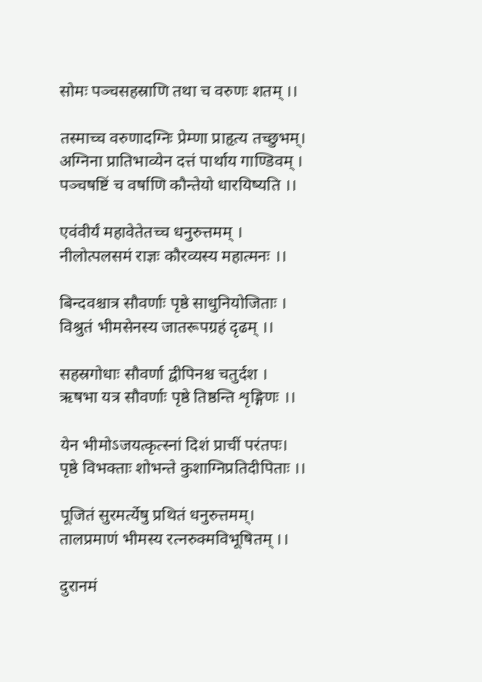सोमः पञ्चसहस्राणि तथा च वरुणः शतम् ।।

तस्माच्च वरुणादग्निः प्रेम्णा प्राहृत्य तच्छुभम्।
अग्निना प्रातिभाव्येन दत्तं पार्थाय गाण्डिवम् ।
पञ्चषष्टिं च वर्षाणि कौन्तेयो धारयिष्यति ।।

एवंवीर्यं महावेतेतच्च धनुरुत्तमम् ।
नीलोत्पलसमं राज्ञः कौरव्यस्य महात्मनः ।।

बिन्दवश्चात्र सौवर्णाः पृष्ठे साधुनियोजिताः ।
विश्रुतं भीमसेनस्य जातरूपग्रहं दृढम् ।।

सहस्रगोधाः सौवर्णा द्वीपिनश्च चतुर्दश ।
ऋषभा यत्र सौवर्णाः पृष्ठे तिष्ठन्ति शृङ्गिणः ।।

येन भीमोऽजयत्कृत्स्नां दिशं प्राचीं परंतपः।
पृष्ठे विभक्ताः शोभन्ते कुशाग्निप्रतिदीपिताः ।।

पूजितं सुरमर्त्येषु प्रथितं धनुरुत्तमम्।
तालप्रमाणं भीमस्य रत्नरुक्मविभूषितम् ।।

दुरानमं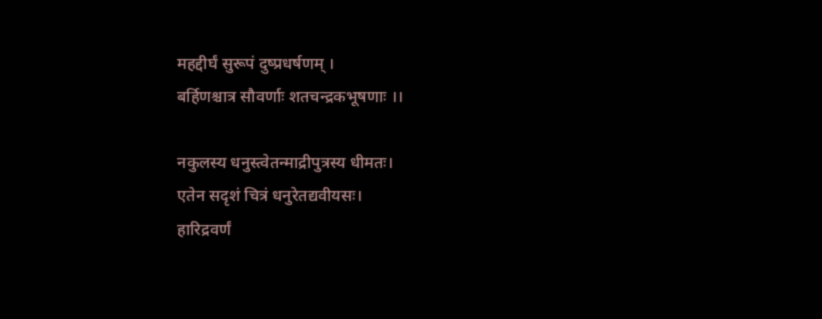महद्दीर्घं सुरूपं दुष्प्रधर्षणम् ।
बर्हिणश्चात्र सौवर्णाः शतचन्द्रकभूषणाः ।।

नकुलस्य धनुस्त्वेतन्माद्रीपुत्रस्य धीमतः।
एतेन सदृशं चित्रं धनुरेतद्यवीयसः।
हारिद्रवर्णं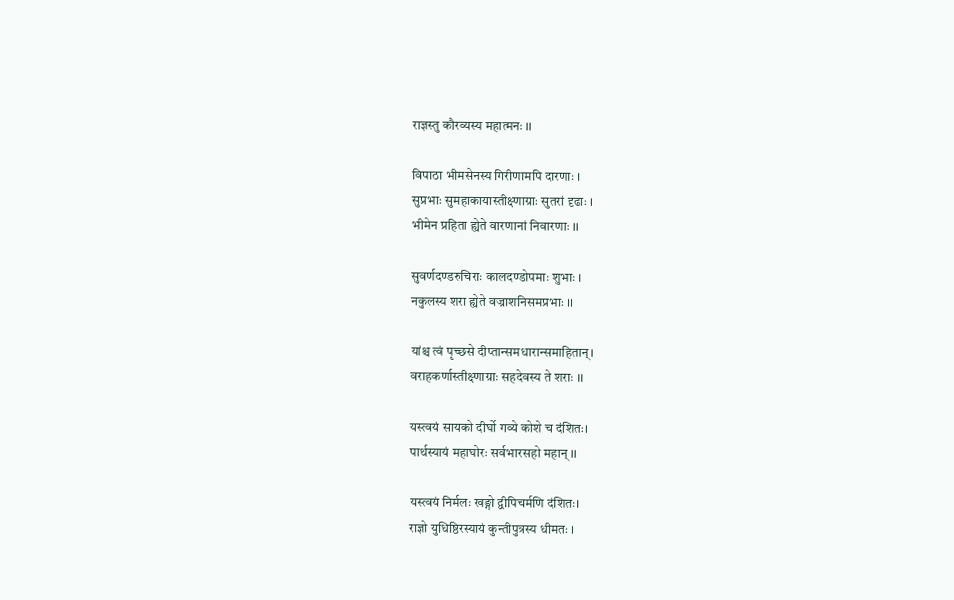राज्ञस्तु कौरव्यस्य महात्मनः ।।

विपाठा भीमसेनस्य गिरीणामपि दारणाः ।
सुप्रभाः सुमहाकायास्तीक्ष्णाग्राः सुतरां दृढाः ।
भीमेन प्रहिता ह्येते वारणानां निवारणाः ।।

सुवर्णदण्डरुचिराः कालदण्डोपमाः शुभाः ।
नकुलस्य शरा ह्येते वज्राशनिसमप्रभाः ।।

यांश्च त्वं पृच्छसे दीप्तान्समधारान्समाहितान्।
वराहकर्णास्तीक्ष्णाग्राः सहदेवस्य ते शराः ।।

यस्त्वयं सायको दीर्घो गव्ये कोशे च दंशितः।
पार्थस्यायं महाघोरः सर्वभारसहो महान् ।।

यस्त्वयं निर्मलः खङ्गो द्वीपिचर्मणि दंशितः।
राज्ञो युधिष्ठिरस्यायं कुन्तीपुत्रस्य धीमतः ।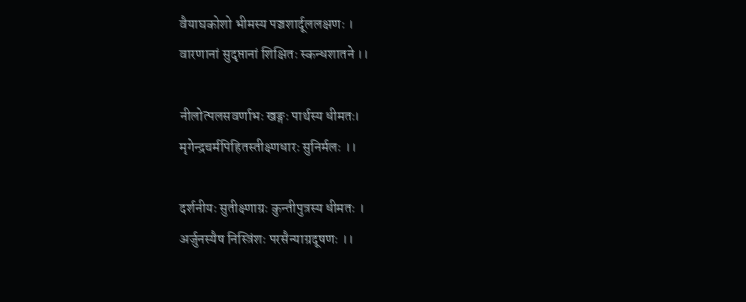वैयाघकोशो भीमस्य पञ्चशार्दूललक्षणः ।
वारणानां सुदृप्तानां शिक्षितः स्कन्धशातने ।।

नीलोत्पलसवर्णाभः खङ्गः पार्थस्य धीमतः।
मृगेन्द्रचर्मपिहितस्तीक्ष्णधारः सुनिर्मलः ।।

दर्शनीयः सुतीक्ष्णाग्रः कुन्तीपुत्रस्य धीमतः ।
अर्जुनस्यैष निस्त्रिंशः परसैन्याग्रदूषणः ।।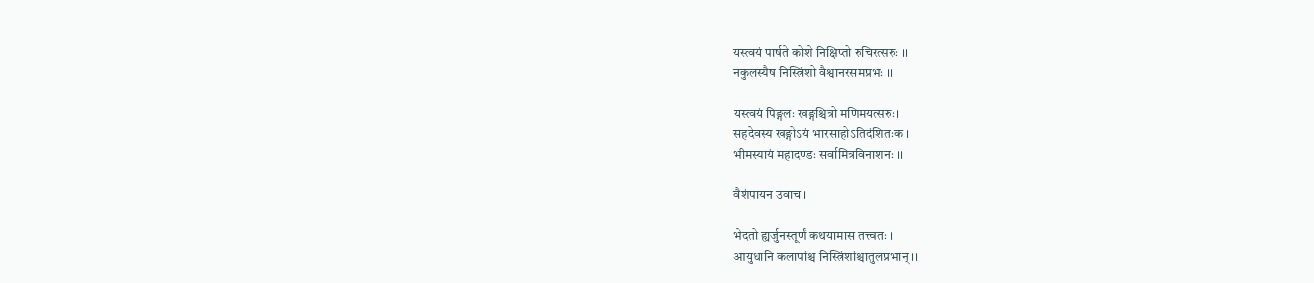यस्त्वयं पार्षते कोशे निक्षिप्तो रुचिरत्सरुः ।।
नकुलस्यैष निस्त्रिंशो वैश्वानरसमप्रभः ।।

यस्त्वयं पिङ्गलः खङ्गश्चित्रो मणिमयत्सरुः।
सहदेवस्य खङ्गोऽयं भारसाहोऽतिदंशितःक ।
भीमस्यायं महादण्डः सर्वामित्रविनाशनः ।।

वैशंपायन उवाच।

भेदतो ह्यर्जुनस्तूर्णं कथयामास तत्त्वतः ।
आयुधानि कलापांश्च निस्त्रिंशांश्चातुलप्रभान् ।।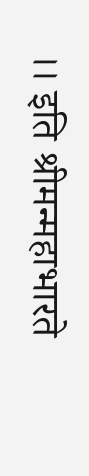।। इति श्रीमन्महाभारते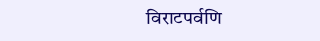विराटपर्वणि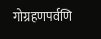गोग्रहणपर्वणि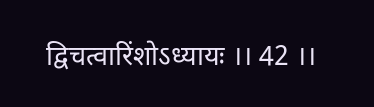द्विचत्वारिंशोऽध्यायः ।। 42 ।।